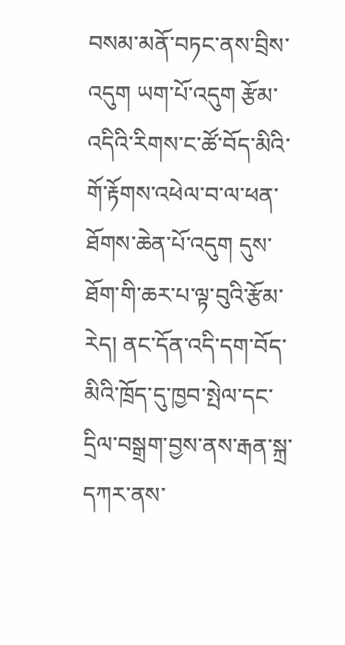བསམ་མནོ་བཏང་ནས་བྲིས་འདུག ཡག་པོ་འདུག རྩོམ་འདིའི་རིགས་ང་ཚོ་བོད་མིའི་གོ་རྟོགས་འཕེལ་བ་ལ་ཕན་ཐོགས་ཆེན་པོ་འདུག དུས་ཐོག་གི་ཆར་པ་ལྟ་བུའི་རྩོམ་རེད། ནང་དོན་འདི་དག་བོད་མིའི་ཁྲོད་དུ་ཁྱབ་སྤེལ་དང་དྲིལ་བསྒྲག་བྱས་ནས་རྒན་སྐྲ་དཀར་ནས་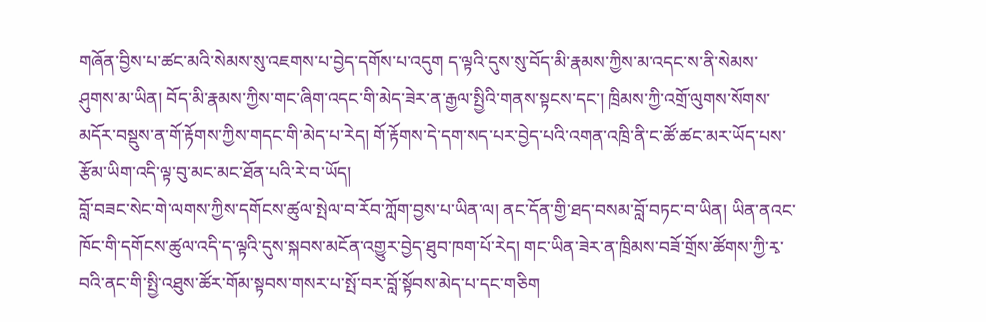གཞོན་བྱིས་པ་ཚང་མའི་སེམས་སུ་འཇགས་པ་བྱེད་དགོས་པ་འདུག ད་ལྟའི་དུས་སུ་བོད་མི་རྣམས་ཀྱིས་མ་འདང་ས་ནི་སེམས་ཤུགས་མ་ཡིན། བོད་མི་རྣམས་ཀྱིས་གང་ཞིག་འདང་གི་མེད་ཟེར་ན་རྒྱལ་སྤྱིའི་གནས་སྟངས་དང་། ཁྲིམས་ཀྱི་འགྲོ་ལུགས་སོགས་མདོར་བསྡུས་ན་གོ་རྟོགས་ཀྱིས་གདང་གི་མེད་པ་རེད། གོ་རྟོགས་དེ་དག་སད་པར་བྱེད་པའི་འགན་འཁྲི་ནི་ང་ཚོ་ཚང་མར་ཡོད་པས་རྩོམ་ཡིག་འདི་ལྟ་བུ་མང་མང་ཐོན་པའི་རེ་བ་ཡོད།
བློ་བཟང་སེང་གེ་ལགས་ཀྱིས་དགོངས་ཚུལ་སྤེལ་བ་རོབ་ཀློག་བྱས་པ་ཡིན་ལ། ནང་དོན་གྱི་ཐད་བསམ་བློ་བཏང་བ་ཡིན། ཡིན་ནའང་ཁོང་གི་དགོངས་ཚུལ་འདི་ད་ལྟའི་དུས་སྐབས་མངོན་འགྱུར་བྱེད་ཐུབ་ཁག་པོ་རེད། གང་ཡིན་ཟེར་ན་ཁྲིམས་བཟོ་གྲོས་ཚོགས་ཀྱི་རྭ་བའི་ནང་གི་སྤྱི་འཐུས་ཚོར་གོམ་སྟབས་གསར་པ་སྤོ་བར་བློ་སྟོབས་མེད་པ་དང་གཅིག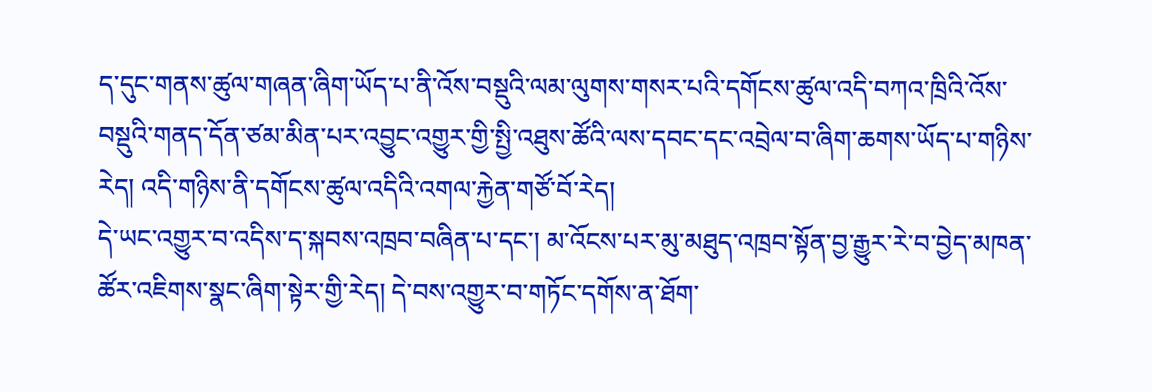ད་དུང་གནས་ཚུལ་གཞན་ཞིག་ཡོད་པ་ནི་འོས་བསྡུའི་ལམ་ལུགས་གསར་པའི་དགོངས་ཚུལ་འདི་བཀའ་ཁྲིའི་འོས་བསྡུའི་གནད་དོན་ཙམ་མིན་པར་འབྱུང་འགྱུར་གྱི་སྤྱི་འཐུས་ཚོའི་ལས་དབང་དང་འབྲེལ་བ་ཞིག་ཆགས་ཡོད་པ་གཉིས་རེད། འདི་གཉིས་ནི་དགོངས་ཚུལ་འདིའི་འགལ་རྐྱེན་གཙོ་བོ་རེད།
དེ་ཡང་འགྱུར་བ་འདིས་ད་སྐབས་འཁྲབ་བཞིན་པ་དང་། མ་འོངས་པར་མུ་མཐུད་འཁྲབ་སྟོན་བྱ་རྒྱུར་རེ་བ་བྱེད་མཁན་ཚོར་འཇིགས་སྣང་ཞིག་སྟེར་གྱི་རེད། དེ་བས་འགྱུར་བ་གཏོང་དགོས་ན་ཐོག་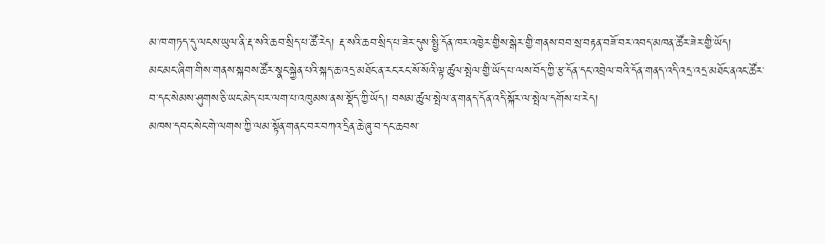མ་ཁ་གཏད་དུ་ལངས་ཡུལ་ནི་རྡ་སའི་ཆབ་སྲིད་པ་ཚོ་རེད། རྡ་སའི་ཆབ་སྲིད་པ་ཟེར་དུས་སྤྱི་དོན་ཁར་འཁྱེར་གྱིས་སྒེར་གྱི་གནས་བབ་སྲ་བརྟན་བཟོ་བར་འབད་མཁན་ཚོར་ཟེར་གྱི་ཡོད།
མང་མང་ཞིག་གིས་གནས་སྐབས་ཚོར་སྣང་སྐྱེན་པའི་སྐད་ཆ་འདྲ་མཐོང་ན་རང་རང་སོ་སོའི་ལྟ་ཚུལ་སྤེལ་གྱི་ཡོད་པ་ལས་བོད་ཀྱི་རྩ་དོན་དང་འབྲེལ་བའི་དོན་གནད་འདི་འདྲ་འདྲ་མཐོང་ནའང་ཚོར་བ་དང་སེམས་ཤུགས་ཅི་ཡང་མེད་པར་ལག་པ་འཁུམས་ནས་སྡོད་ཀྱི་ཡོད། བསམ་ཚུལ་སྤེལ་ན་གནད་དོན་འདི་སྐོར་ལ་སྤེལ་དགོས་པ་རེད།
མཁས་དབང་སེང་གེ་ལགས་ཀྱི་ལམ་སྟོན་གནང་བར་བཀའ་དྲིན་ཆེ་ཞུ་བ་དང་ཆབས་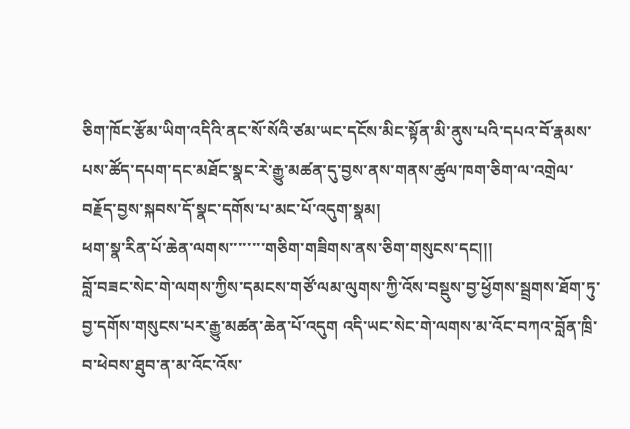ཅིག་ཁོང་རྩོམ་ཡིག་འདིའི་ནང་སོ་སོའི་ཙམ་ཡང་དངོས་མིང་སྟོན་མི་ནུས་པའི་དཔའ་བོ་རྣམས་པས་ཚོད་དཔག་དང་མཐོང་སྣང་རེ་རྒྱུ་མཚན་དུ་བྱས་ནས་གནས་ཚུལ་ཁག་ཅིག་ལ་འགྲེལ་བརྗོད་བྱས་སྐབས་དོ་སྣང་དགོས་པ་མང་པོ་འདུག་སྣམ།
ཕག་སྣ་རིན་པོ་ཆེན་ལགས་་་་་་་་གཅིག་གཟིགས་ནས་ཅིག་གསུངས་དང།།།
བློ་བཟང་སེང་གེ་ལགས་ཀྱིས་དམངས་གཙོ་ལམ་ལུགས་ཀྱི་འོས་བསྡུས་བྱ་ཕྱོགས་སྦྲགས་ཐོག་ཏུ་བྱ་དགོས་གསུངས་པར་རྒྱུ་མཚན་ཆེན་པོ་འདུག འདི་ཡང་སེང་གེ་ལགས་མ་འོང་བཀའ་བློན་ཁྲི་བ་ཕེབས་ཐུབ་ན་མ་འོང་འོས་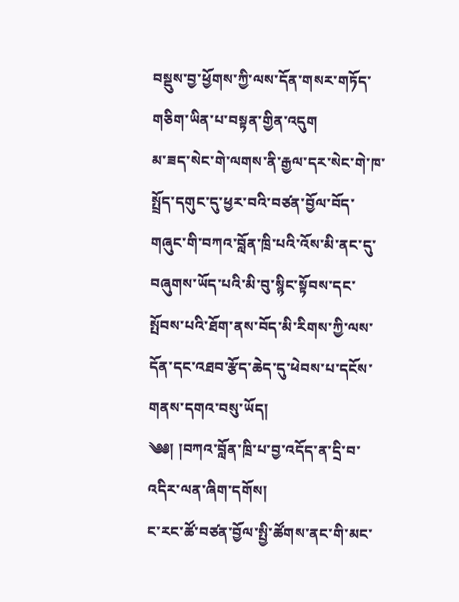བསྡུས་བྱ་ཕྱོགས་ཀྱི་ལས་དོན་གསར་གཏོད་གཅིག་ཡིན་པ་བསྟན་གྱིན་འདུག
མ་ཟད་སེང་གེ་ལགས་ནི་རྒྱལ་དར་སེང་གེ་ཁ་སྤྲོད་དགུང་དུ་ཕྱར་བའི་བཙན་བྱོལ་བོད་གཞུང་གི་བཀའ་བློན་ཁྲི་པའི་འོས་མི་ནང་དུ་བཞུགས་ཡོད་པའི་མི་བུ་སྙིང་སྟོབས་དང་སྤོབས་པའི་ཐོག་ནས་བོད་མི་རིགས་ཀྱི་ལས་དོན་དང་འཐབ་རྩོད་ཆེད་དུ་ཕེབས་པ་དངོས་གནས་དགའ་བསུ་ཡོད།
༄༅། །བཀའ་བློན་ཁྲི་པ་བྱ་འདོད་ན་དྲི་བ་འདིར་ལན་ཞིག་དགོས།
ང་རང་ཚོ་བཙན་བྱོལ་སྤྱི་ཚོགས་ནང་གི་མང་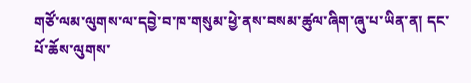གཙོ་ལམ་ལུགས་ལ་དབྱེ་བ་ཁ་གསུམ་ཕྱེ་ནས་བསམ་ཚུལ་ཞིག་ཞུ་པ་ཡིན་ན། དང་པོ་ཆོས་ལུགས་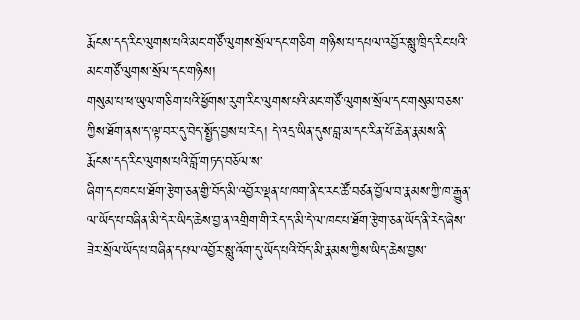རྨོངས་དད་རིང་ལུགས་པའི་མང་གཙོ་ལུགས་སྲོལ་དང་གཅིག གཉིས་པ་དཔལ་འབྱོར་སླུ་ཁྲིད་རིང་པའི་མང་གཙོ་ལུགས་སྲོལ་དང་གཉིས།
གསུམ་པ་ཕ་ཡུལ་གཅིག་པའི་ཕྱོགས་རུག་རིང་ལུགས་པའི་མང་གཙོ་ལུགས་སྲོལ་དང་གསུམ་བཅས་ཀྱིས་ཐོག་ནས་ད་ལྟ་བར་དུ་བེད་སྤྱོད་བྱས་པ་རེད། དེ་འདྲ་ཡིན་དུས་བླ་མ་དང་རིན་པོ་ཆེན་རྣམས་ནི་རྨོངས་དད་རིང་ལུགས་པའི་བློ་གཏད་བཅོལ་ས་
ཞིག་དང་ཁང་པ་ཐོག་རྩེག་ཅན་གྱི་བོད་མི་འབྱོར་ལྡན་པ་ཁག་ནི་ང་རང་ཚོ་བཙན་བྱོལ་བ་རྣམས་ཀྱི་ཁ་རྒྱུན་ལ་ཡོད་པ་བཞིན་མི་དེར་ཡིད་ཆེས་བྱ་ན་འགྲིག་གི་རེད་ད་མི་དེ་ལ་ཁང་པ་ཐོག་རྩེག་ཅན་ཡོད་ནི་རེད་ཞེས་ཟེར་སྲོལ་ཡོད་པ་བཞིན་དཔལ་འབྱོར་སླུ་འོག་དུ་ཡོད་པའི་བོད་མི་རྣམས་ཀྱིས་ཡིད་ཆེས་བྱས་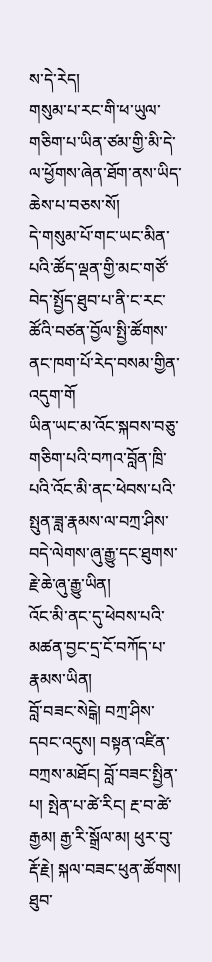ས་དེ་རེད།
གསུམ་པ་རང་གི་ཕ་ཡུལ་གཅིག་པ་ཡིན་ཙམ་གྱི་མི་དེ་ལ་ཕྱོགས་ཞེན་ཐོག་ནས་ཡིད་ཆེས་པ་བཅས་སོ།
དེ་གསུམ་པོ་གང་ཡང་མིན་པའི་ཚོད་ལྡན་གྱི་མང་གཙོ་བེད་སྤྱོད་ཐུབ་པ་ནི་ང་རང་ཚོའི་བཙན་བྱོལ་སྤྱི་ཚོགས་ནང་ཁག་པོ་རེད་བསམ་གྱིན་འདུག་གོ
ཡིན་ཡང་མ་འོང་སྐབས་བཅུ་གཅིག་པའི་བཀའ་བློན་ཁྲི་པའི་འོང་མི་ནང་ཕེབས་པའི་སྤུན་ཟླ་རྣམས་ལ་བཀྲ་ཤིས་བདེ་ལེགས་ཞུ་རྒྱུ་དང་ཐུགས་རྗེ་ཆེ་ཞུ་རྒྱུ་ཡིན།
འོང་མི་ནང་དུ་ཕེབས་པའི་མཚན་བྱང་དྲ་ངོ་བཀོད་པ་རྣམས་ཡིན།
བློ་བཟང་སེངྒེ། བཀྲ་ཤིས་དབང་འདུས། བསྟན་འཛིན་བཀྲས་མཐོང། བློ་བཟང་སྤྱིན་པ། སྤེན་པ་ཚེ་རིང། རྔ་བ་ཚེ་རྒྱམ། རྒྱ་རི་སྒྲོལ་མ། ཕུར་བུ་རྡོ་རྗེ། སྐལ་བཟང་ཕུན་ཚོགས།
ཐུབ་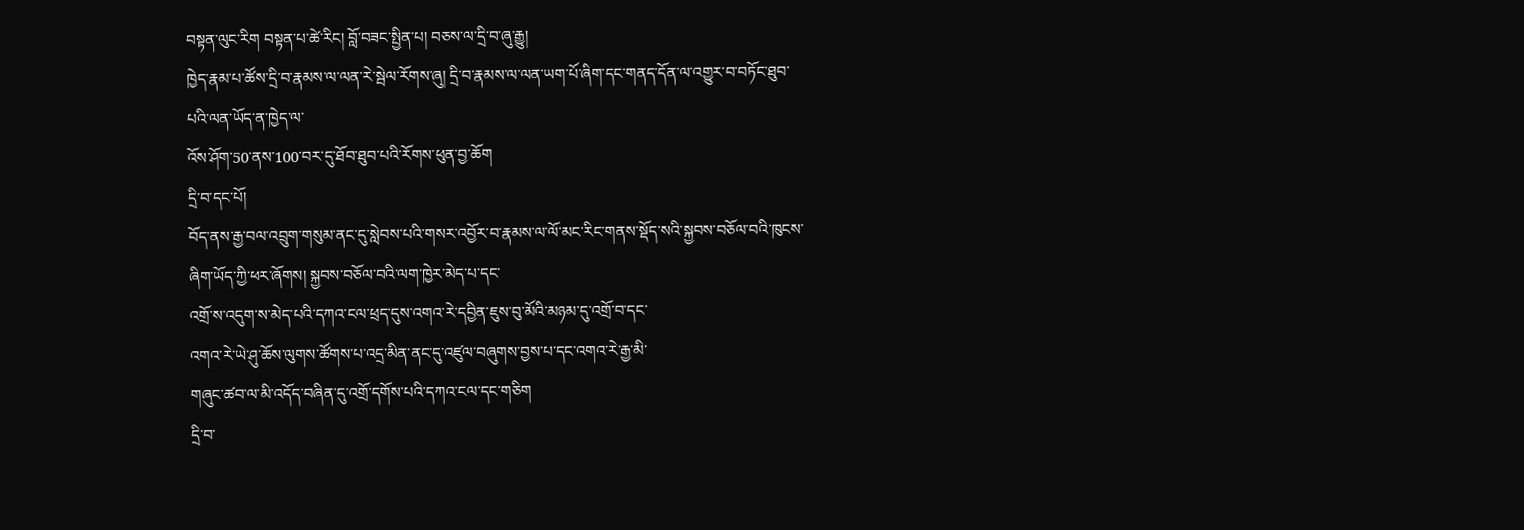བསྟན་ལུང་རིག བསྟན་པ་ཚེ་རིང། བློ་བཟང་སྤྱིན་པ། བཅས་ལ་དྲི་བ་ཞུ་རྒྱུ།
ཁྱེད་རྣམ་པ་ཚོས་དྲི་བ་རྣམས་ལ་ལན་རེ་སྦེལ་རོགས་ཞུ། དྲི་བ་རྣམས་ལ་ལན་ཡག་པོ་ཞིག་དང་གནད་དོན་ལ་འགྱུར་བ་བཏོང་ཐུབ་པའི་ལན་ཡོད་ན་ཁྱེད་ལ་
འོས་ཤོག་50་ནས་100་བར་དུ་ཐོབ་ཐུབ་པའི་རོགས་ཕུན་བྱ་ཆོག
དྲི་བ་དང་པོ།
བོད་ནས་རྒྱ་བལ་འབྲུག་གསུམ་ནང་དུ་སླེབས་པའི་གསར་འབྱོར་བ་རྣམས་ལ་ལོ་མང་རིང་གནས་སྡོད་སའི་སྐྱབས་བཅོལ་བའི་ཁུངས་ཞིག་ཡོད་ཀྱི་ཕར་ཞོགས། སྐྱབས་བཅོལ་བའི་ལག་ཁྱེར་མེད་པ་དང་
འགྲོ་ས་འདུག་ས་མེད་པའི་དཀའ་ངལ་ཕྲད་དུས་འགའ་རེ་དབྱིན་ཇུས་བུ་མོའི་མཉམ་དུ་འགྲོ་བ་དང་
འགའ་རེ་ཡེ་ཤུ་ཆོས་ལུགས་ཚོགས་པ་འདྲ་མིན་ནང་དུ་འཛུལ་བཞུགས་བྱས་པ་དང་འགའ་རེ་རྒྱ་མི་
གཞུང་ཚབ་ལ་མི་འདོད་བཞིན་དུ་འགྲོ་དགོས་པའི་དཀའ་ངལ་དང་གཅིག
དྲི་བ་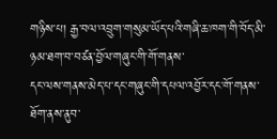གཉིས་པ། རྒྱ་བལ་འབྲུག་གསུམ་ཡོད་པའི་གཞི་ཆ་ཁག་གི་བོད་མི་ཉམ་ཐག་བ་བཙན་བྱོལ་གཞུང་གི་གོ་གནས་
དང་ལས་གནས་མེད་པ་དང་གཞུང་གི་དཔལ་འབྱོར་དང་གོ་གནས་ཐོག་ནས་ནུབ་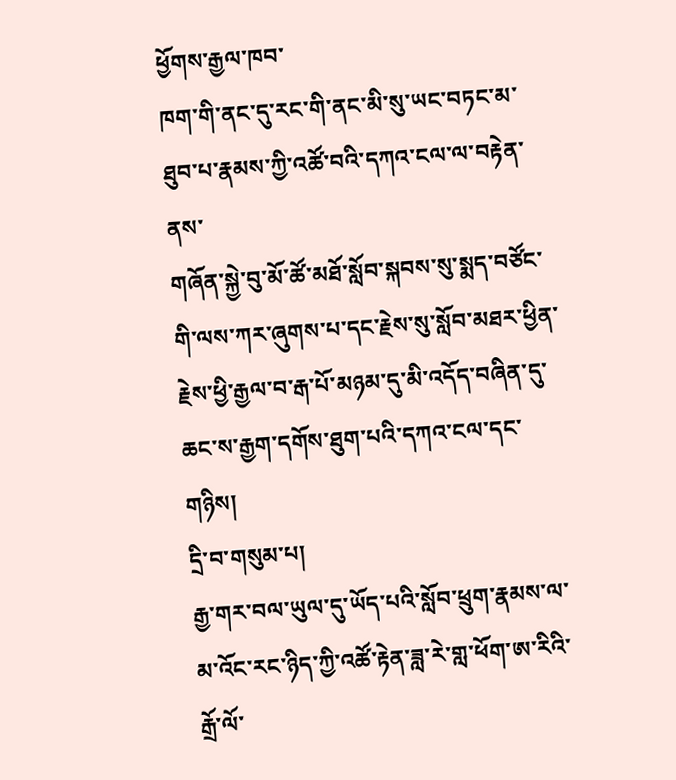ཕྱོགས་རྒྱལ་ཁབ་
ཁག་གི་ནང་དུ་རང་གི་ནང་མི་སུ་ཡང་བཏང་མ་ཐུབ་པ་རྣམས་ཀྱི་འཚོ་བའི་དཀའ་ངལ་ལ་བརྟེན་ནས་
གཞོན་སྐྱེ་བུ་མོ་ཚོ་མཐོ་སློབ་སྐབས་སུ་སྨད་བཙོང་གི་ལས་ཀར་ཞུགས་པ་དང་རྗེས་སུ་སློབ་མཐར་ཕྱིན་རྗེས་ཕྱི་རྒྱལ་བ་རྒ་པོ་མཉམ་དུ་མི་འདོད་བཞིན་དུ་ཆང་ས་རྒྱག་དགོས་ཐུག་པའི་དཀའ་ངལ་དང་
གཉིས།
དྲི་བ་གསུམ་པ།
རྒྱ་གར་བལ་ཡུལ་དུ་ཡོད་པའི་སློབ་ཕྲུག་རྣམས་ལ་མ་འོང་རང་ཉིད་ཀྱི་འཚོ་རྟེན་ཟླ་རེ་གླ་ཕོག་ཨ་རིའི་རྒྲོ་ལོ་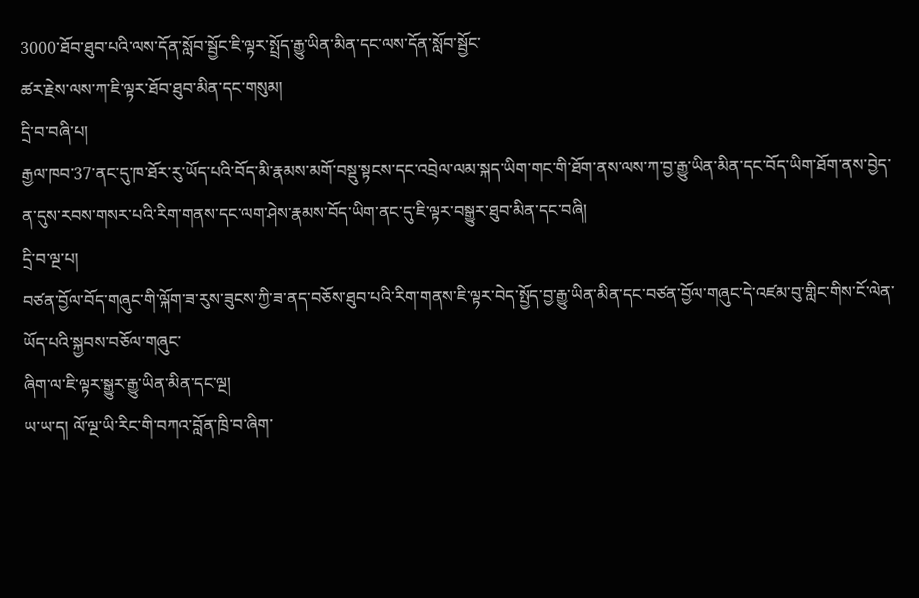3000་ཐོབ་ཐུབ་པའི་ལས་དོན་སློབ་སྦྱོང་ཇི་ལྟར་སྤྲོད་རྒྱུ་ཡིན་མིན་དང་ལས་དོན་སློབ་སྦྱོང་
ཚར་རྗེས་ལས་ཀ་ཇི་ལྟར་ཐོབ་ཐུབ་མིན་དང་གསུམ།
དྲི་བ་བཞི་པ།
རྒྱལ་ཁབ་37་ནང་དུ་ཁ་ཐོར་རུ་ཡོད་པའི་བོད་མི་རྣམས་མགོ་བསྡུ་སྟངས་དང་འབྲེལ་ལམ་སྐད་ཡིག་གང་གི་ཐོག་ནས་ལས་ཀ་བྱ་རྒྱུ་ཡིན་མིན་དང་བོད་ཡིག་ཐོག་ནས་བྱེད་ན་དུས་རབས་གསར་པའི་རིག་གནས་དང་ལག་ཤེས་རྣམས་བོད་ཡིག་ནང་དུ་ཇི་ལྟར་བསྒྱུར་ཐུབ་མིན་དང་བཞི།
དྲི་བ་ལྔ་པ།
བཙན་བྱོལ་བོད་གཞུང་གི་ལྐོག་ཟ་རུས་ཟུངས་ཀྱི་ཟ་ནད་བཅོས་ཐུབ་པའི་རིག་གནས་ཇི་ལྟར་བེད་སྤྱོད་བྱ་རྒྱུ་ཡིན་མིན་དང་བཙན་བྱོལ་གཞུང་དེ་འཛམ་བུ་གླིང་གིས་ངོ་ལེན་ཡོད་པའི་སྐྱབས་བཅོལ་གཞུང་
ཞིག་ལ་ཇི་ལྟར་སྒྱུར་རྒྱུ་ཡིན་མིན་དང་ལྔ།
ཡ་ཡ་ད། ལོ་ལྔ་ཡི་རིང་གི་བཀའ་བློན་ཁྲི་བ་ཞིག་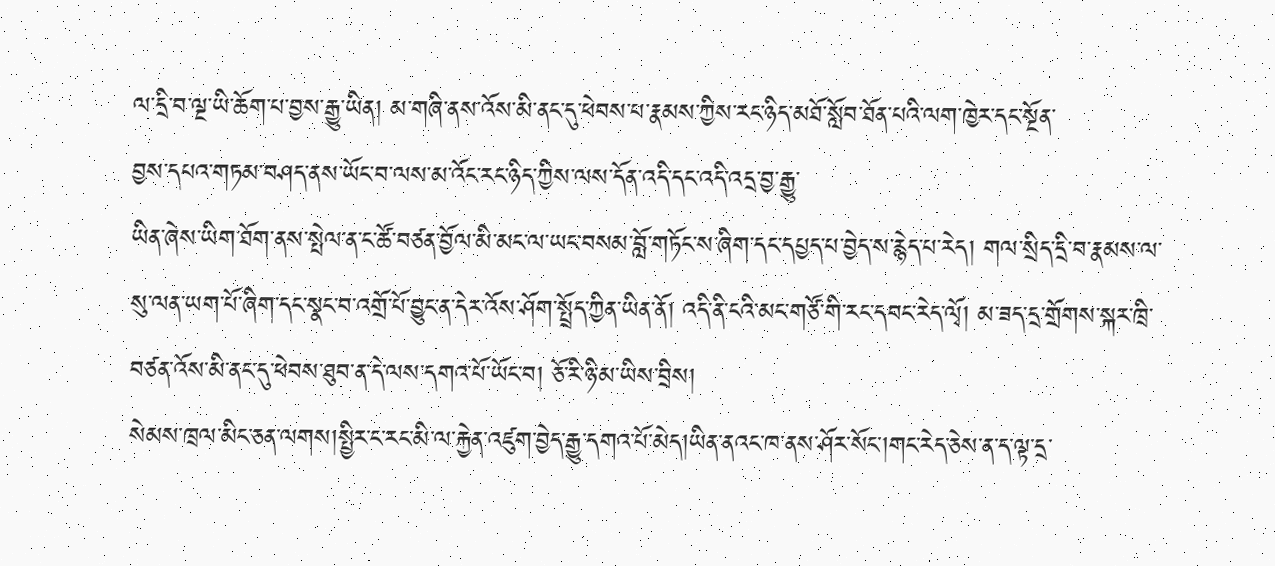ལ་དྲི་བ་ལྔ་ཡི་ཆོག་པ་བྱས་རྒྱུ་ཡིན། མ་གཞི་ནས་འོས་མི་ནང་དུ་ཕེབས་པ་རྣམས་ཀྱིས་རང་ཉིད་མཐོ་སློབ་ཐོན་པའི་ལག་ཁྱེར་དང་སྔོན་
བྱས་དཔའ་གཏམ་བཤད་ནས་ཡོང་བ་ལས་མ་འོང་རང་ཉིད་ཀྱིས་ལས་དོན་འདི་དང་འདི་འདྲ་བྱ་རྒྱུ་
ཡིན་ཞེས་ཡིག་ཐོག་ནས་སྤེལ་ན་ང་ཚོ་བཙན་བྱོལ་མི་མང་ལ་ཡང་བསམ་བློ་གཏོང་ས་ཞིག་དང་དཔྱད་པ་བྱེད་ས་རྙེད་པ་རེད། གལ་སྲིད་དྲི་བ་རྣམས་ལ་སུ་ལན་ཡག་པོ་ཞིག་དང་སྣང་བ་འགྲོ་པོ་བྱུང་ན་དེར་འོས་ཤོག་སྤྲོད་ཀྱིན་ཡིན་ནོ། འདི་ནི་ངའི་མང་གཙོ་གི་རང་དབང་རེད་ལྭོ། མ་ཟད་དྲ་གྲོགས་སྐར་ཁྲི་བཙན་འོས་མི་ནང་དུ་ཕེབས་ཐུབ་ན་དེ་ལས་དགའ་པོ་ཡོང་བ། ཅོ་རི་ཉི་མ་ཡིས་བྲིས།
སེམས་ཁྲལ་མིང་ཅན་ལགས།སྤྱིར་ང་རང་མི་ལ་རྐྱེན་འཛུག་བྱེད་རྒྱུ་དགའ་པོ་མེད།ཡིན་ནའང་ཁ་ནས་ཤོར་སོང་།གང་རེད་ཅེས་ན་ད་ལྟ་དྲ་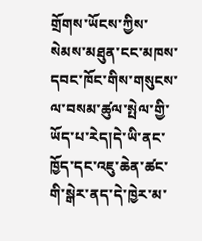གྲོགས་ཡོངས་ཀྱིས་སེམས་མཐུན་ངང་མཁས་དབང་ཁོང་གིས་གསུངས་ལ་བསམ་ཚུལ་སྤེལ་གྱི་ཡོད་པ་རེད།དེ་ཡི་ནང་ཁྱོད་དང་འཇུ་ཆེན་ཚང་གི་སྒེར་ནད་དེ་ཁྱེར་མ་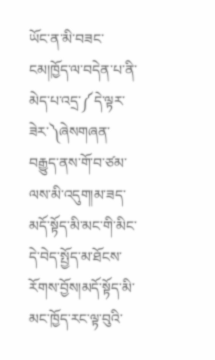ཡོང་ན་མི་བཟང་ངམ།ཁྱོད་ལ་བདེན་པ་ནི་མེད་པ་འདྲ་༼དེ་ལྟར་ཟེར་༽ཞེསགཞན་བརྒྱུད་ནས་གོ་བ་ཙམ་ལས་མི་འདུག།མ་ཟད་མདོ་སྟོད་མི་མང་གི་མིང་དེ་བེད་སྤྱོད་མ་ཐོངས་རོགས་བྱོས།མདོ་སྟོད་མི་མང་ཁྱོད་རང་ལྟ་བུའི་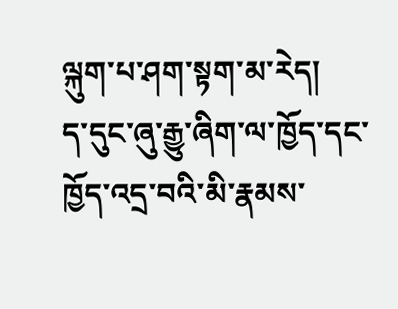ལྐུག་པ་ཤག་སྟག་མ་རེད།
ད་དུང་ཞུ་རྒྱུ་ཞིག་ལ་ཁྱོད་དང་ཁྱོད་འདྲ་བའི་མི་རྣམས་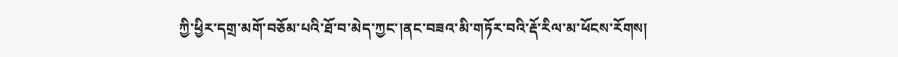ཀྱི་ཕྱིར་དགྲ་མགོ་བཅོམ་པའི་ཐོ་བ་མེད་ཀྱང་།ནང་བཟའ་མི་གཏོར་བའི་རྡོ་རིལ་མ་ཕོངས་རོགས།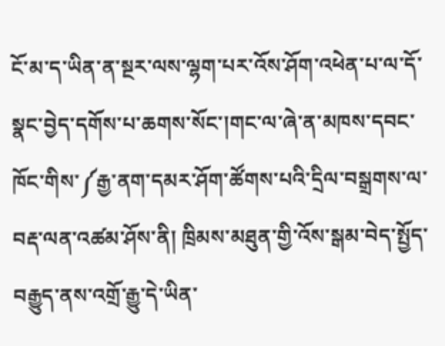ངོ་མ་ད་ཡིན་ན་སྔར་ལས་ལྷག་པར་འོས་ཤོག་འཕེན་པ་ལ་དོ་སྣང་བྱེད་དགོས་པ་ཆགས་སོང་།གང་ལ་ཞེ་ན་མཁས་དབང་ཁོང་གིས་༼རྒྱ་ནག་དམར་ཤོག་ཚོགས་པའི་དྲིལ་བསྒྲགས་ལ་བརྡ་ལན་འཚམ་ཤོས་ནི། ཁྲིམས་མཐུན་གྱི་འོས་སྒམ་བེད་སྤྱོད་བརྒྱུད་ནས་འགྲོ་རྒྱུ་དེ་ཡིན་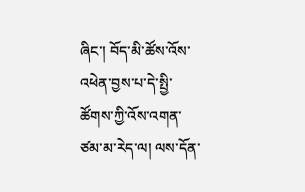ཞིང་། བོད་མི་ཚོས་འོས་འཕེན་བྱས་པ་དེ་སྤྱི་ཚོགས་ཀྱི་འོས་འགན་ཙམ་མ་རེད་ལ། ལས་དོན་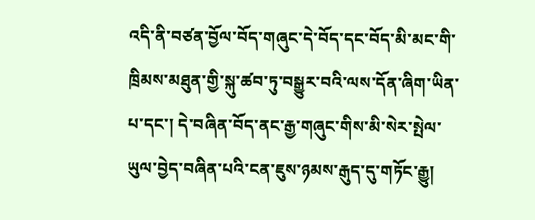འདི་ནི་བཙན་བྱོལ་བོད་གཞུང་དེ་བོད་དང་བོད་མི་མང་གི་ཁྲིམས་མཐུན་གྱི་སྐུ་ཚབ་ཏུ་བསྒྱུར་བའི་ལས་དོན་ཞིག་ཡིན་པ་དང་། དེ་བཞིན་བོད་ནང་རྒྱ་གཞུང་གིས་མི་སེར་སྤེལ་ཡུལ་བྱེད་བཞིན་པའི་ངན་ཇུས་ཉམས་རྒུད་དུ་གཏོང་རྒྱུ།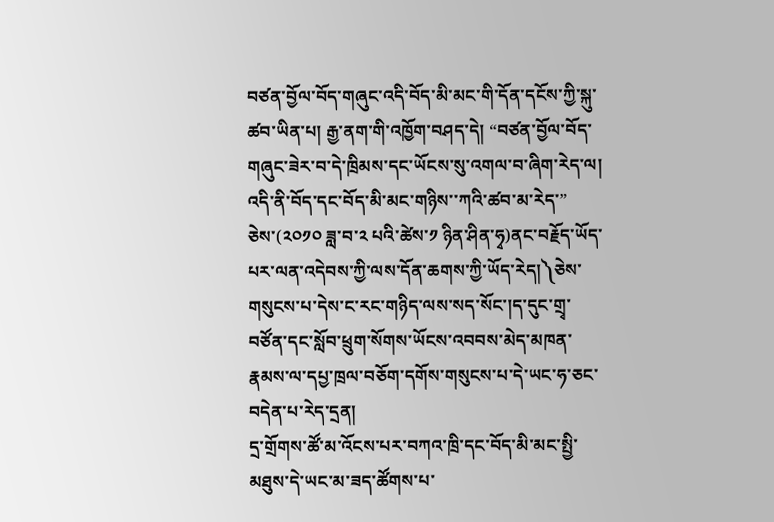བཙན་བྱོལ་བོད་གཞུང་འདི་བོད་མི་མང་གི་དོན་དངོས་ཀྱི་སྐུ་ཚབ་ཡིན་པ། རྒྱ་ནག་གི་འཁྱོག་བཤད་དེ། “བཙན་བྱོལ་བོད་གཞུང་ཟེར་བ་དེ་ཁྲིམས་དང་ཡོངས་སུ་འགལ་བ་ཞིག་རེད་ལ། འདི་ནི་བོད་དང་བོད་མི་མང་གཉིས་་ཀའི་ཚབ་མ་རེད་” ཅེས་(༢༠༡༠ ཟླ་བ་༢ པའི་ཚེས་༡ ཉིན་ཤིན་ཧྭ)ནང་བརྗོད་ཡོད་པར་ལན་འདེབས་ཀྱི་ལས་དོན་ཆགས་ཀྱི་ཡོད་རེད།༽ཅེས་གསུངས་པ་དེས་ང་རང་གཉིད་ལས་སད་སོང་།ད་དུང་གྲྭ་བཙོན་དང་སློབ་ཕྲུག་སོགས་ཡོངས་འབབས་མེད་མཁན་རྣམས་ལ་དཔྱ་ཁྲལ་བཅོག་དགོས་གསུངས་པ་དེ་ཡང་ཧ་ཅང་བདེན་པ་རེད་དྲན།
དྲ་གྲོགས་ཚོ་མ་འོངས་པར་བཀའ་ཁྲི་དང་བོད་མི་མང་སྤྱི་མཐུས་དེ་ཡང་མ་ཟད་ཚོགས་པ་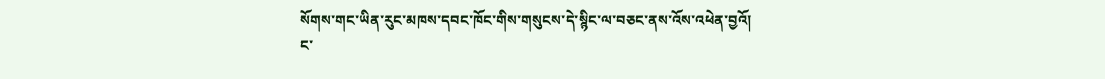སོགས་གང་ཡིན་རུང་མཁས་དབང་ཁོང་གིས་གསུངས་དེ་སྙིང་ལ་བཅང་ནས་འོས་འཕེན་བྱའོ།
ང་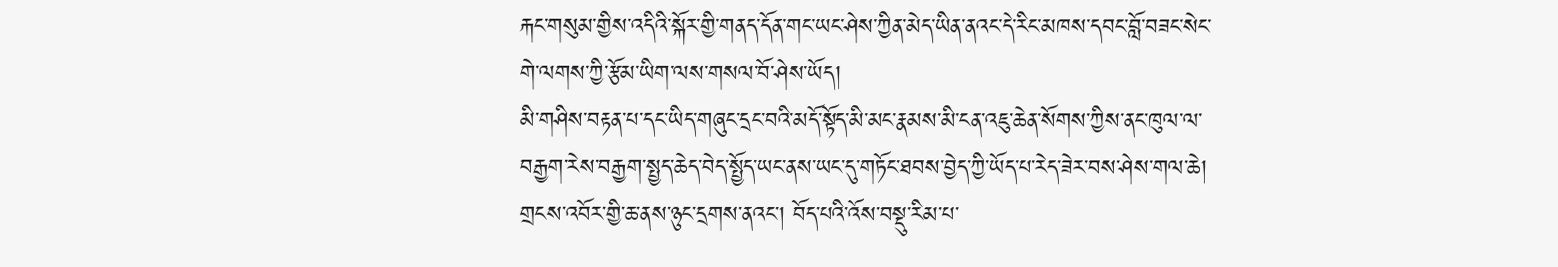རྐང་གསུམ་གྱིས་འདིའི་སྐོར་གྱི་གནད་དོན་གང་ཡང་ཤེས་ཀྱིན་མེད་ཡིན་ནའང་དེ་རིང་མཁས་དབང་བློ་བཟང་སེང་གེ་ལགས་ཀྱི་རྩོམ་ཡིག་ལས་གསལ་བོ་ཤེས་ཡོད།
མི་གཤིས་བརྟན་པ་དང་ཡིད་གཞུང་དྲང་བའི་མདོ་སྟོད་མི་མང་རྣམས་མི་ངན་འཇུ་ཆེན་སོགས་ཀྱིས་ནང་ཁུལ་ལ་བརྒྱག་རེས་བརྒྱག་སྤྱད་ཆེད་བེད་སྤྱོད་ཡང་ནས་ཡང་དུ་གཏོང་ཐབས་བྱེད་ཀྱི་ཡོད་པ་རེད་ཟེར་བས་ཤེས་གལ་ཆེ།
གྲངས་འབོར་གྱི་ཆ་ནས་ཉུང་དྲགས་ནའང་། བོད་པའི་འོས་བསྡུ་རིམ་པ་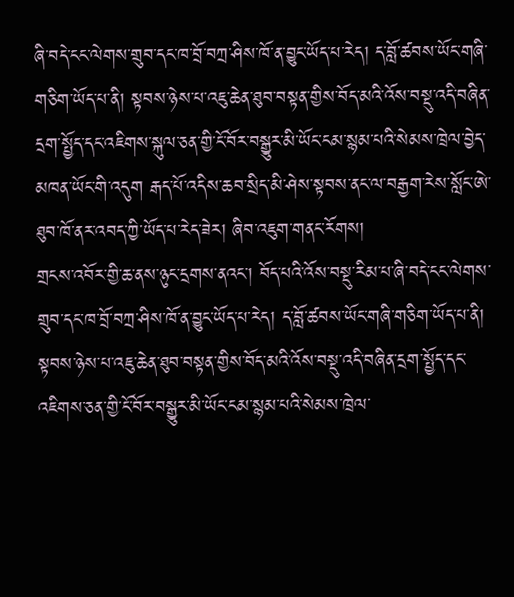ཞི་བདེ་ངང་ལེགས་གྲུབ་དང་ཁ་བྲོ་བཀྲ་ཤིས་ཁོ་ན་བྱུང་ཡོད་པ་རེད། ད་བློ་ཚབས་ཡོང་གཞི་གཅིག་ཡོད་པ་ནི། སྟབས་ཉེས་པ་འཇུ་ཆེན་ཐུབ་བསྟན་གྱིས་བོད་མའི་འོས་བསྡུ་འདི་བཞིན་དྲག་སྤྱོད་དང་འཇིགས་སྐུལ་ཅན་གྱི་ངོ་བོར་བསྒྱུར་མི་ཡོང་ངམ་སྙམ་པའི་སེམས་ཁྲེལ་བྱེད་མཁན་ཡོང་གི་འདུག རྒད་པོ་འདིས་ཆབ་སྲིད་མི་ཤེས་སྟབས་ནང་ལ་བརྒྱག་རེས་སློང་ཨེ་ཐུབ་ཁོ་ནར་འབད་ཀྱི་ཡོད་པ་རེད་ཟེར། ཞིབ་འཇུག་གནང་རོགས།
གྲངས་འབོར་གྱི་ཆ་ནས་ཉུང་དྲགས་ནའང་། བོད་པའི་འོས་བསྡུ་རིམ་པ་ཞི་བདེ་ངང་ལེགས་གྲུབ་དང་ཁ་བྲོ་བཀྲ་ཤིས་ཁོ་ན་བྱུང་ཡོད་པ་རེད། ད་བློ་ཚབས་ཡོང་གཞི་གཅིག་ཡོད་པ་ནི། སྟབས་ཉེས་པ་འཇུ་ཆེན་ཐུབ་བསྟན་གྱིས་བོད་མའི་འོས་བསྡུ་འདི་བཞིན་དྲག་སྤྱོད་དང་འཇིགས་ཅན་གྱི་ངོ་བོར་བསྒྱུར་མི་ཡོང་ངམ་སྙམ་པའི་སེམས་ཁྲེལ་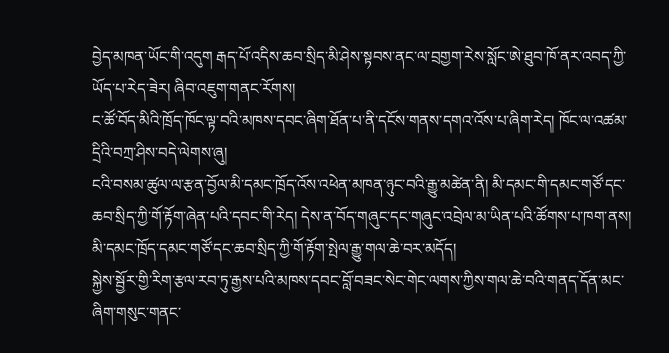བྱེད་མཁན་ཡོང་གི་འདུག རྒད་པོ་འདིས་ཆབ་སྲིད་མི་ཤེས་སྟབས་ནང་ལ་བྲགྱག་རེས་སློང་ཨེ་ཐུབ་ཁོ་ནར་འབད་ཀྱི་ཡོད་པ་རེད་ཟེར། ཞིབ་འཇུག་གནང་རོགས།
ང་ཚོ་བོད་མིའི་ཁྲོད་ཁོང་ལྟ་བའི་མཁས་དབང་ཞིག་ཐོན་པ་ནི་དངོས་གནས་དགའ་འོས་པ་ཞིག་རེད། ཁོང་ལ་འཚམ་དྲིའི་བཀྲ་ཤིས་བདེ་ལེགས་ཞུ།
ངའི་བསམ་ཚུལ་ལ་རྩན་བྱོལ་མི་དམང་ཁྲོད་འོས་འཕེན་མཁན་ཉུང་བའི་རྒྱུ་མཚེན་ནི། མི་དམང་གི་དམང་གཙོ་དང་ཆབ་སྲིད་ཀྱི་གོ་རྟོག་ཞེན་པའི་དབང་གི་རེད། དེས་ན་བོད་གཞུང་དང་གཞུང་འབྲེལ་མ་ཡིན་པའི་ཚོགས་པ་ཁག་ནས། མི་དམང་ཁྲོད་དམང་གཙོ་དང་ཆབ་སྲིད་ཀྱི་གོ་རྟོག་སྤེལ་རྒྱུ་གལ་ཆེ་བར་མདོད།
སྐྱེས་སྦྱོར་གྱི་རིག་རྩལ་རབ་ཏུ་རྒྱས་པའི་མཁས་དབང་བློ་བཟང་སེང་གེང་ལགས་ཀྱིས་གལ་ཆེ་བའི་གནད་དོན་མང་ཞིག་གསུང་གནང་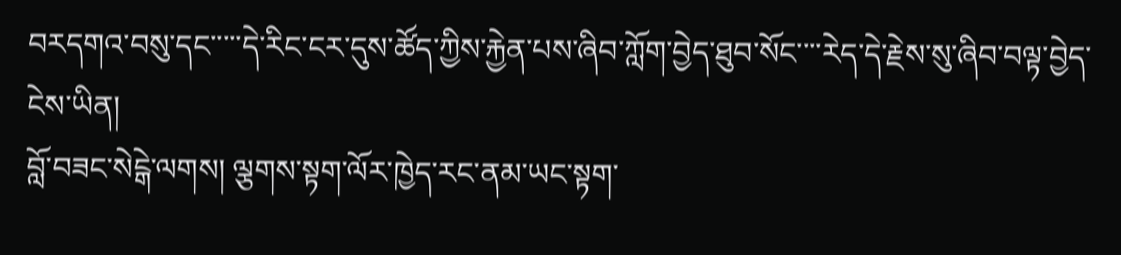བརདགའ་བསུ་དང་་་་་དེ་རིང་ངར་དུས་ཚོད་ཀྱིས་རྐྱེན་པས་ཞིབ་ཀློག་བྱེད་ཐུབ་སོང་་་་རེད་དེ་རྗེས་སུ་ཞིབ་བལྟ་བྱེད་ངེས་ཡིན།
བློ་བཟང་སེངྒེ་ལགས། ལྕགས་སྟག་ལོར་ཁྱེད་རང་ནམ་ཡང་སྟག་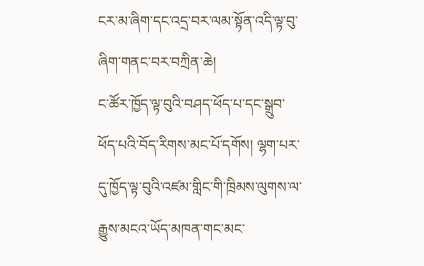ངར་མ་ཞིག་དང་འདྲ་བར་ལམ་སྟོན་འདི་ལྟ་བུ་ཞིག་གནང་བར་བཀྲིན་ཆེ།
ང་ཚོར་ཁྱོད་ལྟ་བུའི་བཤད་ཕོད་པ་དང་སྒྲུབ་ཕོད་པའི་བོད་རིགས་མང་པོ་དགོས། ལྷག་པར་དུ་ཁྱོད་ལྟ་བུའི་འཛམ་གླིང་གི་ཁྲིམས་ལུགས་ལ་རྒྱུས་མངའ་ཡོད་མཁན་གང་མང་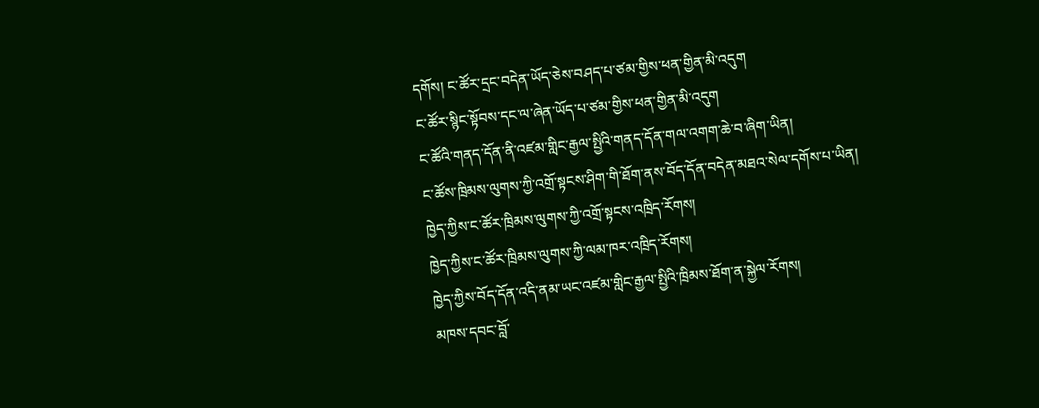དགོས། ང་ཚོར་དྲང་བདེན་ཡོད་ཅེས་བཤད་པ་ཙམ་གྱིས་ཕན་གྱིན་མི་འདུག
ང་ཚོར་སྙིང་སྟོབས་དང་ལ་ཞེན་ཡོད་པ་ཙམ་གྱིས་ཕན་གྱིན་མི་འདུག
ང་ཚོའི་གནད་དོན་ནི་འཛམ་གླིང་རྒྱལ་སྤྱིའི་གནད་དོན་གལ་འགག་ཆེ་བ་ཞིག་ཡིན།
ང་ཚོས་ཁྲིམས་ལུགས་ཀྱི་འགྲོ་སྟངས་ཤིག་གི་ཐོག་ནས་བོད་དོན་བདེན་མཐའ་སེལ་དགོས་པ་ཡིན།
ཁྱེད་ཀྱིས་ང་ཚོར་ཁྲིམས་ལུགས་ཀྱི་འགྲོ་སྟངས་འཁྲིད་རོགས།
ཁྱེད་ཀྱིས་ང་ཚོར་ཁྲིམས་ལུགས་ཀྱི་ལམ་ཁར་འཁྲིད་རོགས།
ཁྱེད་ཀྱིས་བོད་དོན་འདི་ནམ་ཡང་འཛམ་གླིང་རྒྱལ་སྤྱིའི་ཁྲིམས་ཐོག་ན་སྐྱེལ་རོགས།
མཁས་དབང་བློ་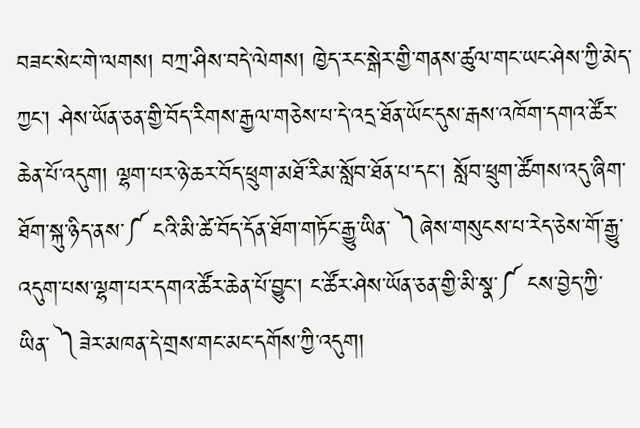བཟང་སེང་གེ་ལགས། བཀྲ་ཤིས་བདེ་ལེགས། ཁྱེད་རང་སྒེར་གྱི་གནས་ཚུལ་གང་ཡང་ཤེས་ཀྱི་མེད་ཀྱང་། ཤེས་ཡོན་ཅན་གྱི་བོད་རིགས་རྒྱལ་གཅེས་པ་དེ་འདྲ་ཐོན་ཡོང་དུས་རྒས་འཁོག་དགའ་ཚོར་ཆེན་པོ་འདུག། ལྷག་པར་ཉེ་ཆར་བོད་ཕྲུག་མཐོ་རིམ་སློབ་ཐོན་པ་དང་། སློབ་ཕྲུག་ཚོགས་འདུ་ཞིག་ཐོག་སྐུ་ཉིད་ནས་༼ ངའི་མི་ཚེ་བོད་དོན་ཐོག་གཏོང་རྒྱུ་ཡིན་ ༽ཞེས་གསུངས་པ་རེད་ཅེས་གོ་རྒྱུ་འདུག་པས་ལྷག་པར་དགའ་ཚོར་ཆེན་པོ་བྱུང་། ང་ཚོར་ཤེས་ཡོན་ཅན་གྱི་མི་སྣ་༼ ངས་བྱེད་ཀྱི་ཡིན་ ༽ཟེར་མཁན་དེ་གྲས་གང་མང་དགོས་ཀྱི་འདུག།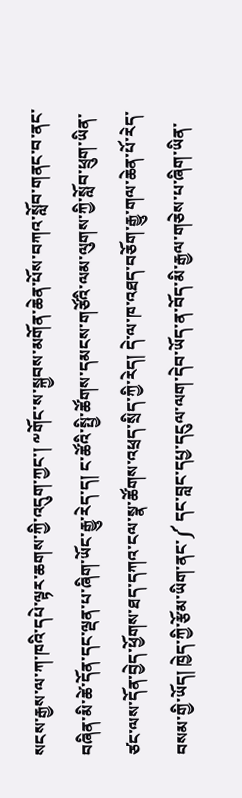སངས་རྒྱས་ལ་ཀ་ཁའི་དཔེ་ལྟར་ཆགས་ཀྱི་འདུག་ཀྱང་། ༸གོང་ས་སྐྱབས་མགོན་ཆེན་པོས་བཀའ་སློབ་གནང་བ་ནང་བཞིན་མི་ཚེ་དོན་དང་ལྡན་པ་ཞིག་ཡོང་རྒྱུ་རེད་ད། ང་ཚོའི་སྤྱི་ཚོགས་དམངས་གཙོའི་ལམ་ལུགས་ཀྱི་སློབ་ཕྲུག་ཡིན་ཙང་ལས་དོན་བྱེད་ཕྱོགས་ཐད་དཀའ་ངལ་སྣ་ཚོགས་འཕྲད་སྲིད་ཀྱི་རེད། དེ་ལ་ཁ་འཐད་བཅོག་རྒྱུ་གལ་ཆེན་པོ་རེད་བསམ་གྱི་ཡོད། ཁྱེད་ཀྱི་རྩོམ་ཡིག་ནང་༼ དང་བླང་དཔྱ་དངུལ་ལག་དེབ་ཡོད་ན་བོད་མི་རྒྱལ་གཅེས་པ་ཞིག་ཡིན་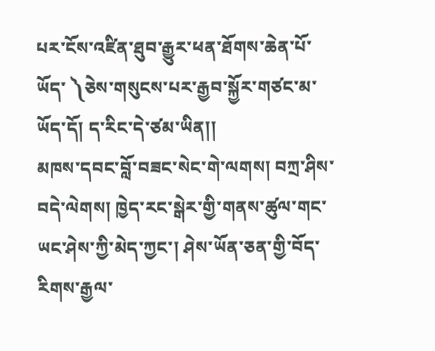པར་ངོས་འཛིན་ཐུབ་རྒྱུར་ཕན་ཐོགས་ཆེན་པོ་ཡོད་ ༽ཅེས་གསུངས་པར་རྒྱབ་སྐྱོར་གཙང་མ་ཡོད་དོ། ད་རིང་དེ་ཙམ་ཡིན།།
མཁས་དབང་བློ་བཟང་སེང་གེ་ལགས། བཀྲ་ཤིས་བདེ་ལེགས། ཁྱེད་རང་སྒེར་གྱི་གནས་ཚུལ་གང་ཡང་ཤེས་ཀྱི་མེད་ཀྱང་། ཤེས་ཡོན་ཅན་གྱི་བོད་རིགས་རྒྱལ་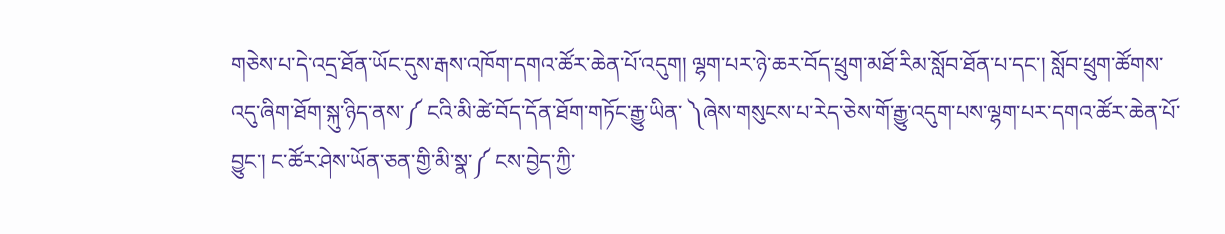གཅེས་པ་དེ་འདྲ་ཐོན་ཡོང་དུས་རྒས་འཁོག་དགའ་ཚོར་ཆེན་པོ་འདུག། ལྷག་པར་ཉེ་ཆར་བོད་ཕྲུག་མཐོ་རིམ་སློབ་ཐོན་པ་དང་། སློབ་ཕྲུག་ཚོགས་འདུ་ཞིག་ཐོག་སྐུ་ཉིད་ནས་༼ ངའི་མི་ཚེ་བོད་དོན་ཐོག་གཏོང་རྒྱུ་ཡིན་ ༽ཞེས་གསུངས་པ་རེད་ཅེས་གོ་རྒྱུ་འདུག་པས་ལྷག་པར་དགའ་ཚོར་ཆེན་པོ་བྱུང་། ང་ཚོར་ཤེས་ཡོན་ཅན་གྱི་མི་སྣ་༼ ངས་བྱེད་ཀྱི་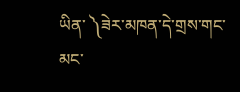ཡིན་ ༽ཟེར་མཁན་དེ་གྲས་གང་མང་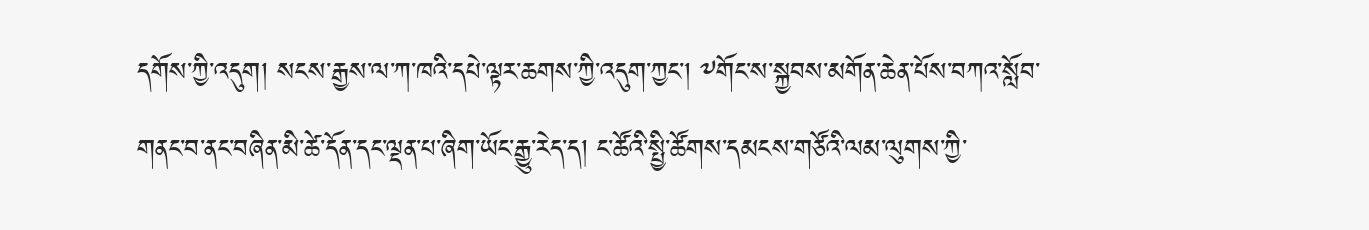དགོས་ཀྱི་འདུག། སངས་རྒྱས་ལ་ཀ་ཁའི་དཔེ་ལྟར་ཆགས་ཀྱི་འདུག་ཀྱང་། ༸གོང་ས་སྐྱབས་མགོན་ཆེན་པོས་བཀའ་སློབ་གནང་བ་ནང་བཞིན་མི་ཚེ་དོན་དང་ལྡན་པ་ཞིག་ཡོང་རྒྱུ་རེད་ད། ང་ཚོའི་སྤྱི་ཚོགས་དམངས་གཙོའི་ལམ་ལུགས་ཀྱི་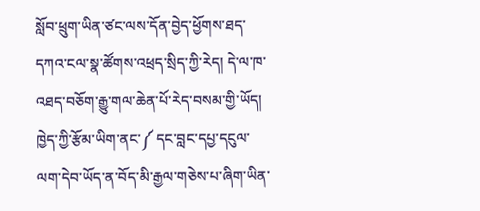སློབ་ཕྲུག་ཡིན་ཙང་ལས་དོན་བྱེད་ཕྱོགས་ཐད་དཀའ་ངལ་སྣ་ཚོགས་འཕྲད་སྲིད་ཀྱི་རེད། དེ་ལ་ཁ་འཐད་བཅོག་རྒྱུ་གལ་ཆེན་པོ་རེད་བསམ་གྱི་ཡོད། ཁྱེད་ཀྱི་རྩོམ་ཡིག་ནང་༼ དང་བླང་དཔྱ་དངུལ་ལག་དེབ་ཡོད་ན་བོད་མི་རྒྱལ་གཅེས་པ་ཞིག་ཡིན་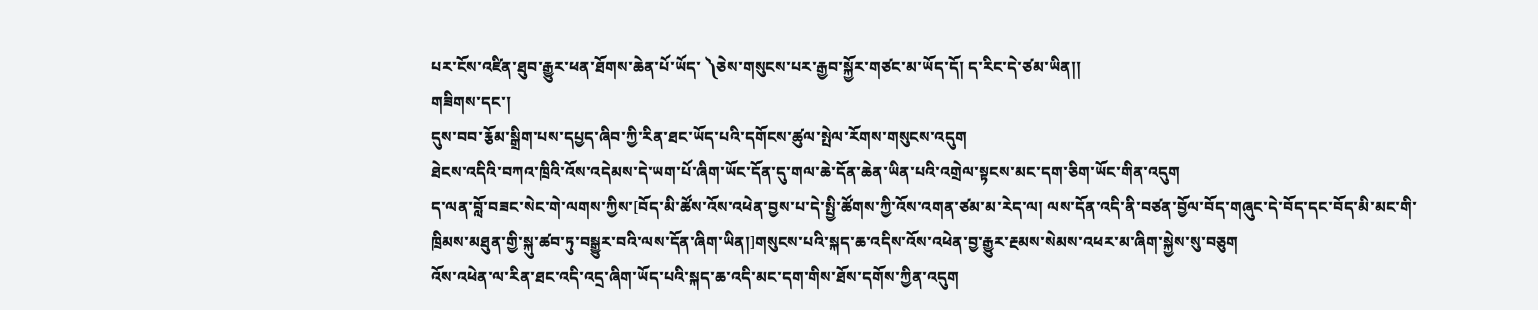པར་ངོས་འཛིན་ཐུབ་རྒྱུར་ཕན་ཐོགས་ཆེན་པོ་ཡོད་ ༽ཅེས་གསུངས་པར་རྒྱབ་སྐྱོར་གཙང་མ་ཡོད་དོ། ད་རིང་དེ་ཙམ་ཡིན།།
གཟིགས་དང་།
དུས་བབ་རྕོམ་སྒྲིག་པས་དཔྱད་ཞིབ་ཀྱི་རིན་ཐང་ཡོད་པའི་དགོངས་ཚུལ་སྤེལ་རོགས་གསུངས་འདུག
ཐེངས་འདིའི་བཀའ་ཁྲིའི་འོས་འདེམས་དེ་ཡག་པོ་ཞིག་ཡོང་དོན་དུ་གལ་ཆེ་དོན་ཆེན་ཡིན་པའི་འགྲེལ་སྟངས་མང་དག་ཅིག་ཡོང་གིན་འདུག
ད་ལན་བློ་བཟང་སེང་གེ་ལགས་ཀྱིས་[བོད་མི་ཚོས་འོས་འཕེན་བྱས་པ་དེ་སྤྱི་ཚོགས་ཀྱི་འོས་འགན་ཙམ་མ་རེད་ལ། ལས་དོན་འདི་ནི་བཙན་བྱོལ་བོད་གཞུང་དེ་བོད་དང་བོད་མི་མང་གི་ཁྲིམས་མཐུན་གྱི་སྐུ་ཚབ་ཏུ་བསྒྱུར་བའི་ལས་དོན་ཞིག་ཡིན།]གསུངས་པའི་སྐད་ཆ་འདིས་འོས་འཕེན་བྱ་རྒྱུར་རྔམས་སེམས་འཕར་མ་ཞིག་སྐྱེས་སུ་བཅུག
འོས་འཕེན་ལ་རིན་ཐང་འདི་འདྲ་ཞིག་ཡོད་པའི་སྐད་ཆ་འདི་མང་དག་གིས་ཐོས་དགོས་ཀྱིན་འདུག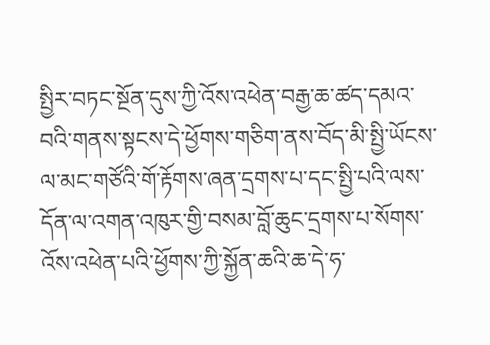སྤྱིར་བཏང་སྔོན་དུས་ཀྱི་འོས་འཕེན་བརྒྱ་ཆ་ཚད་དམའ་བའི་གནས་སྟངས་དེ་ཕྱོགས་གཅིག་ནས་བོད་མི་སྤྱི་ཡོངས་ལ་མང་གཙོའི་གོ་རྟོགས་ཞན་དྲགས་པ་དང་སྤྱི་པའི་ལས་དོན་ལ་འགན་འཁུར་གྱི་བསམ་བློ་ཆུང་དྲགས་པ་སོགས་འོས་འཕེན་པའི་ཕྱོགས་ཀྱི་སྐྱོན་ཆའི་ཆ་དེ་ཧ་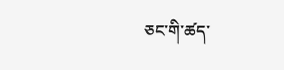ཅང་གི་ཚད་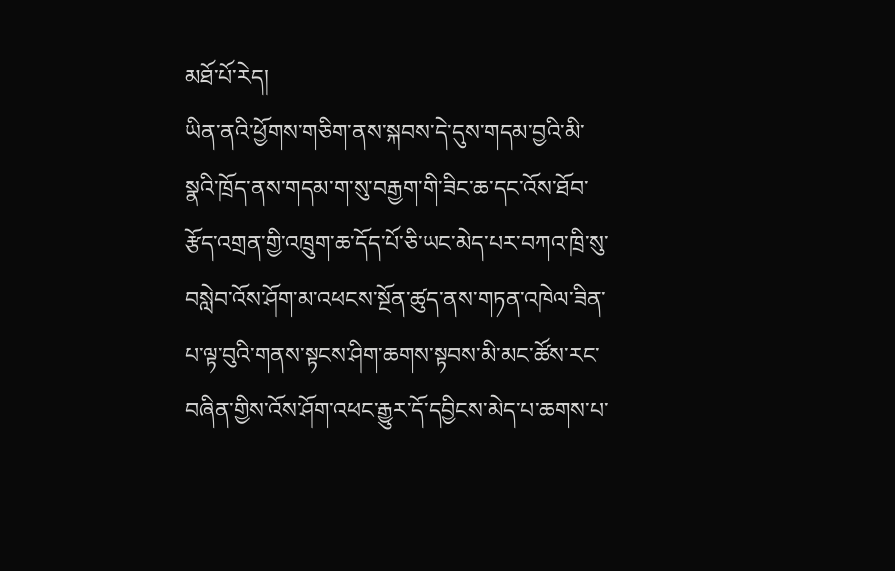མཐོ་པོ་རེད།
ཡིན་ནའི་ཕྱོགས་གཅིག་ནས་སྐབས་དེ་དུས་གདམ་བྱའི་མི་སྣའི་ཁྲོད་ནས་གདམ་ག་སུ་བརྒྱག་གི་ཟིང་ཆ་དང་འོས་ཐོབ་རྩོད་འགྲན་གྱི་འཁྲུག་ཆ་དོད་པོ་ཅི་ཡང་མེད་པར་བཀའ་ཁྲི་སུ་བསླེབ་འོས་ཤོག་མ་འཕངས་སྔོན་ཚུད་ནས་གཏན་འཁེལ་ཟིན་པ་ལྟ་བུའི་གནས་སྟངས་ཤིག་ཆགས་སྟབས་མི་མང་ཚོས་རང་བཞིན་གྱིས་འོས་ཤོག་འཕང་རྒྱུར་དོ་དབྱིངས་མེད་པ་ཆགས་པ་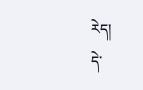རེད།
དེ་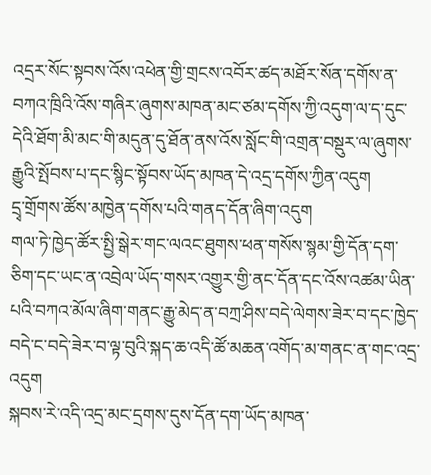འདྲར་སོང་སྟབས་འོས་འཕེན་གྱི་གྲངས་འབོར་ཚད་མཐོར་སོན་དགོས་ན་བཀའ་ཁྲིའི་འོས་གཞིར་ཞུགས་མཁན་མང་ཙམ་དགོས་ཀྱི་འདུག་ལ་ད་དུང་དེའི་ཐོག་མི་མང་གི་མདུན་དུ་ཐོན་ནས་འོས་སློང་གི་འགྲན་བསྡུར་ལ་ཞུགས་རྒྱུའི་སྤོབས་པ་དང་སྙིང་སྟོབས་ཡོད་མཁན་དེ་འདྲ་དགོས་ཀྱིན་འདུག
དྲྭ་གྲོགས་ཚོས་མཁྱེན་དགོས་པའི་གནད་དོན་ཞིག་འདུག
གལ་ཏེ་ཁྱེད་ཚོར་སྤྱི་སྒེར་གང་ལའང་ཐུགས་ཕན་གསོས་སྙམ་གྱི་དོན་དག་ཅིག་དང་ཡང་ན་འབྲེལ་ཡོད་གསར་འགྱུར་གྱི་ནང་དོན་དང་འོས་འཚམ་ཡིན་པའི་བཀའ་མོལ་ཞིག་གནང་རྒྱུ་མེད་ན་བཀྲ་ཤིས་བདེ་ལེགས་ཟེར་བ་དང་ཁྱེད་བདེ་ང་བདེ་ཟེར་བ་ལྟ་བུའི་སྐད་ཆ་འདི་ཚོ་མཆན་འགོད་མ་གནང་ན་གང་འདྲ་འདུག
སྐབས་རེ་འདི་འདྲ་མང་དྲགས་དུས་དོན་དག་ཡོད་མཁན་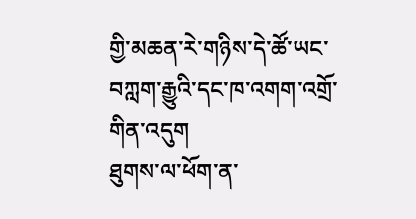གྱི་མཆན་རེ་གཉིས་དེ་ཚོ་ཡང་བཀླག་རྒྱུའི་དང་ཁ་འགག་འགྲོ་གིན་འདུག
ཐུགས་ལ་ཕོག་ན་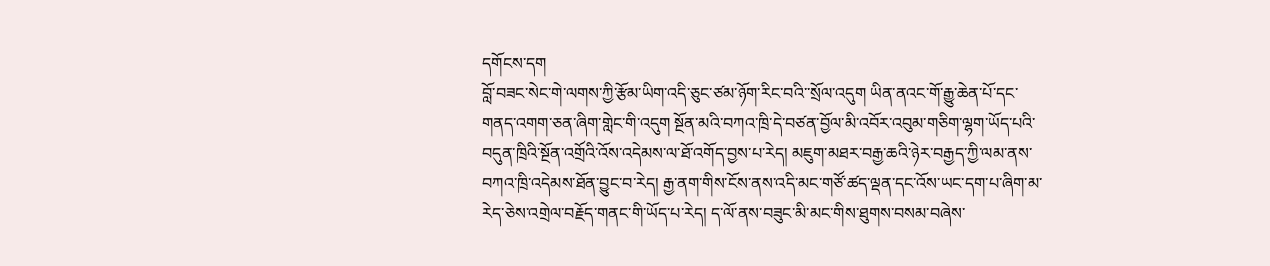དགོངས་དག
བློ་བཟང་སེང་གེ་ལགས་ཀྱི་རྩོམ་ཡིག་འདི་ཅུང་ཙམ་ཉོག་རིང་བའི་་སྲོལ་འདུག ཡིན་ནའང་གོ་རྒྱུ་ཆེན་པོ་དང་གནད་འགག་ཅན་ཞིག་གླེང་གི་འདུག སྔོན་མའི་བཀའ་ཁྲི་དེ་བཙན་བྱོལ་མི་འབོར་འབུམ་གཅིག་ལྷག་ཡོད་པའི་བདུན་ཁྲིའི་སྔོན་འགྲོའི་འོས་འདེམས་ལ་ཐོ་འགོད་བྱས་པ་རེད། མཇུག་མཐར་བརྒྱ་ཆའི་ཉེར་བརྒྱད་ཀྱི་ལམ་ནས་བཀའ་ཁྲི་འདེམས་ཐོན་བྱུང་བ་རེད། རྒྱ་ནག་གིས་ངོས་ནས་འདི་མང་གཙོ་ཚད་ལྡན་དང་འོས་ཡང་དག་པ་ཞིག་མ་རེད་ཅེས་འགྲེལ་བརྗོད་གནང་གི་ཡོད་པ་རེད། ད་ལོ་ནས་བཟུང་མི་མང་གིས་ཐུགས་བསམ་བཞེས་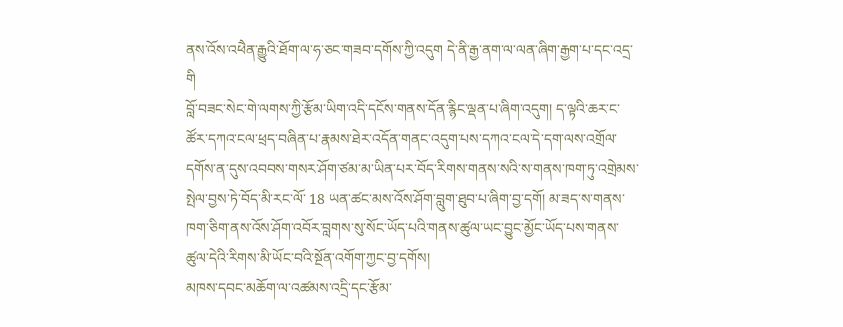ནས་འོས་འཕཻན་རྒྱུའི་ཐོག་ལ་ཧ་ཅང་གཟབ་དགོས་ཀྱི་འདུག དེ་ནི་རྒྱ་ནག་ལ་ལན་ཞིག་རྒྱག་པ་དང་འདྲ་གི
བློ་བཟང་སེང་གེ་ལགས་ཀྱི་རྩོམ་ཡིག་འདི་དངོས་གནས་དོན་རྙིང་ལྡན་པ་ཞིག་འདུག། ད་ལྟའི་ཆར་ང་ཚོར་དཀའ་ངལ་ཕྲད་བཞིན་པ་རྣམས་ཐེར་འདོན་གནང་འདུག་པས་དཀའ་ངལ་དེ་དག་ལས་འགྲོལ་དགོས་ན་དུས་འབབས་གསར་ཤོག་ཙམ་མ་ཡིན་པར་བོད་རིགས་གནས་སའི་ས་གནས་ཁག་ཏུ་འགྲེམས་སྤེལ་བྱས་ཏེ་བོད་མི་རང་ལོ་ 18 ཡན་ཚང་མས་འོས་ཤོག་བླུག་ཐུབ་པ་ཞིག་བྱ་དགོ། མ་ཟད་ས་གནས་ཁག་ཅིག་ནས་འོས་ཤོག་འབོར་བླགས་སུ་སོང་ཡོད་པའི་གནས་ཚུལ་ཡང་བྱུང་མྱོང་ཡོད་པས་གནས་ཚུལ་དེའི་རིགས་མི་ཡོང་བའི་སྔོན་འགོག་ཀྱང་བྱ་དགོས།
མཁས་དབང་མཆོག་ལ་འཚམས་འདྲི་དང་རྩོམ་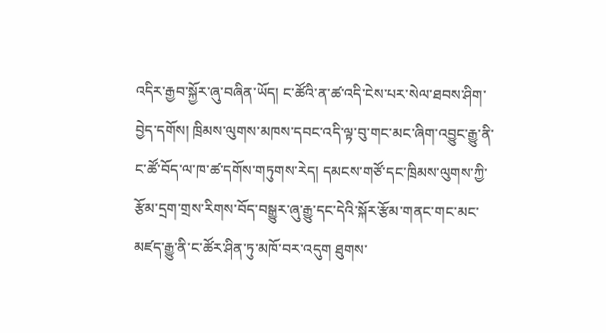འདིར་རྒྱབ་སྐྱོར་ཞུ་བཞིན་ཡོད། ང་ཚོའི་ན་ཚ་འདི་ངེས་པར་སེལ་ཐབས་ཤིག་བྱེད་དགོས། ཁྲིམས་ལུགས་མཁས་དབང་འདི་ལྟ་བུ་གང་མང་ཞིག་འབྱུང་རྒྱུ་ནི་ང་ཚོ་བོད་ལ་ཁ་ཚ་དགོས་གཏུགས་རེད། དམངས་གཙོ་དང་ཁྲིམས་ལུགས་ཀྱི་རྩོམ་དྲག་གྲས་རིགས་བོད་བསྒྱུར་ཞུ་རྒྱུ་དང་དེའི་སྐོར་རྩོམ་གནང་གང་མང་མཛད་རྒྱུ་ནི་ང་ཚོར་ཤིན་ཏུ་མཁོ་བར་འདུག ཐུགས་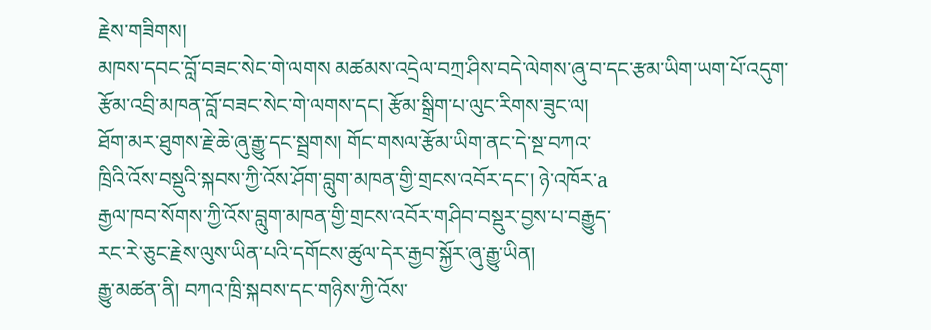རྗེས་གཟིགས།
མཁས་དབང་བློ་བཟང་སེང་གེ་ལགས མཚམས་འདྲེལ་བཀྲ་ཤིས་བདེ་ལེགས་ཞུ་བ་དང་རྩམ་ཡིག་ཡག་པོ་འདུག་
རྩོམ་འབྲི་མཁན་བློ་བཟང་སེང་གེ་ལགས་དང། རྩོམ་སྒྲིག་པ་ལུང་རིགས་ཟུང་ལ།
ཐོག་མར་ཐུགས་རྗེ་ཆེ་ཞུ་རྒྱུ་དང་སྦྲགས། གོང་གསལ་རྩོམ་ཡིག་ནང་དེ་སྔ་བཀའ་
ཁྲིའི་འོས་བསྡུའི་སྐབས་ཀྱི་འོས་ཤོག་བླུག་མཁན་གྱི་གྲངས་འབོར་དང་། ཉེ་འཁོར་a
རྒྱལ་ཁབ་སོགས་ཀྱི་འོས་བླུག་མཁན་གྱི་གྲངས་འབོར་གཤིབ་བསྡུར་བྱས་པ་བརྒྱུད་
རང་རེ་ཅུང་རྗེས་ལུས་ཡིན་པའི་དགོངས་ཚུལ་དེར་རྒྱབ་སྐྱོར་ཞུ་རྒྱུ་ཡིན།
རྒྱུ་མཚན་ནི། བཀའ་ཁྲི་སྐབས་དང་གཉིས་ཀྱི་འོས་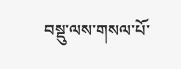བསྡུ་ལས་གསལ་པོ་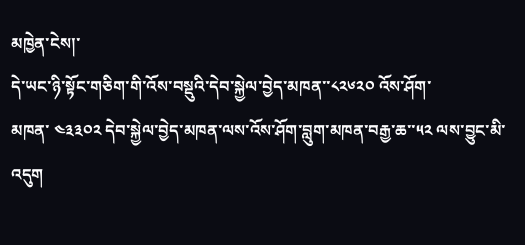མཁྱེན་ངེས།་
དེ་ཡང་ཉི་སྟོང་གཅིག་གི་འོས་བསྡུའི་དེབ་སྐྱེལ་བྱེད་མཁན་་༨༢༦༢༠ འོས་ཤོག་
མཁན་ ༤༣༣༠༢ དེབ་སྐྱེལ་བྱེད་མཁན་ལས་འོས་ཤོག་བླུག་མཁན་བརྒྱ་ཆ་་༥༢ ལས་བྱུང་མི་འདུག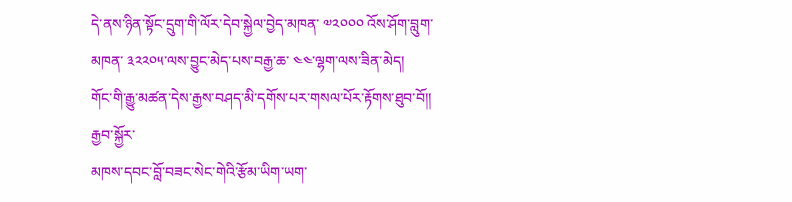དེ་ནས་ཉིན་སྟོང་དྲུག་གི་ལོར་དེབ་སྐྱེལ་བྱེད་མཁན་ ༧༢༠༠༠ འོས་ཤོག་བླུག་
མཁན་ ༣༢༢༠༥་ལས་བྱུང་མེད་པས་བརྒྱ་ཆ་ ༤༤་ལྷག་ལས་ཟིན་མེད།
གོང་གི་རྒྱུ་མཚན་དེས་རྒྱས་བཤད་མི་དགོས་པར་གསལ་པོར་རྟོགས་ཐུབ་བོ།།
རྒྱབ་སྐྱོར་
མཁས་དབང་བློ་བཟང་སེང་གེའི་རྩོམ་ཡིག་ཡག་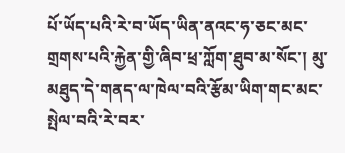པོ་ཡོད་པའི་རེ་བ་ཡོད་ཡིན་ནའང་ཧ་ཅང་མང་གྲགས་པའི་རྐྱེན་གྱི་ཞིབ་ཕྲ་ཀློག་ཐུབ་མ་སོང་། མུ་མཐུད་དེ་གནད་ལ་ཁེལ་བའི་རྩོམ་ཡིག་གང་མང་སྤེལ་བའི་རེ་བར་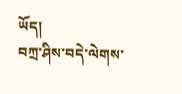ཡོད།
བཀྲ་ཤིས་བདེ་ལེགས་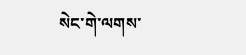སེང་གེ་ལགས་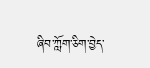ཞིབ་ཀློག་ཅིག་བྱེད་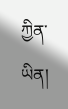ཀྱིན་ཡིན།